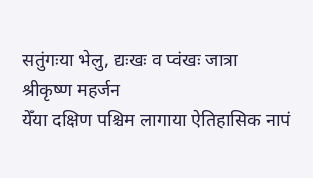सतुंगःया भेलु, द्यःखः व प्वंखः जात्रा
श्रीकृष्ण महर्जन
येँया दक्षिण पश्चिम लागाया ऐतिहासिक नापं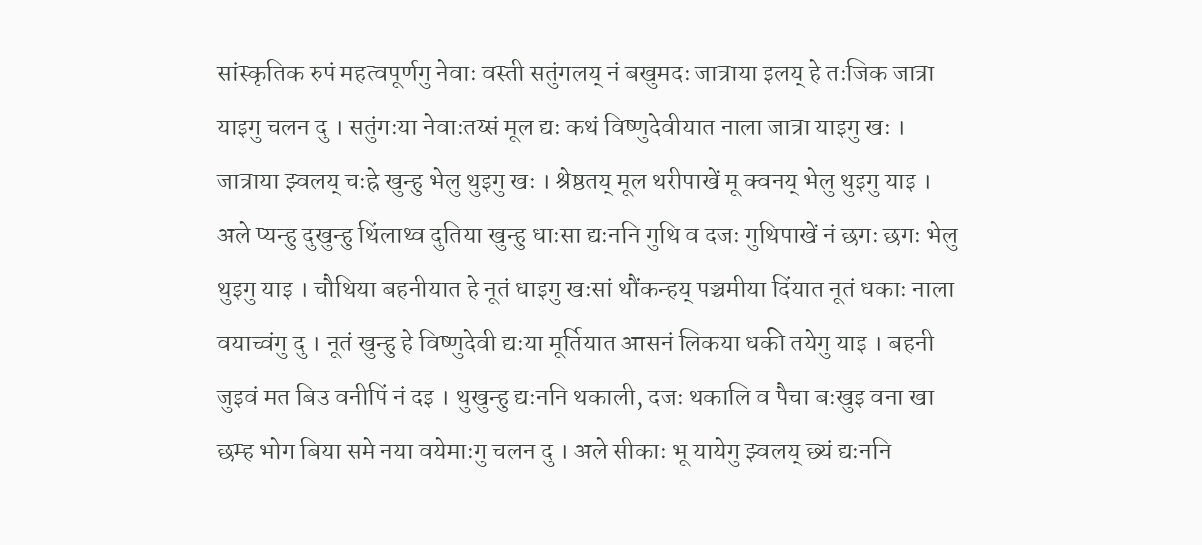सांस्कृतिक रुपं महत्वपूर्णगु नेवाः वस्ती सतुंगलय् नं बखुमदः जात्राया इलय् हे तःजिक जात्रा याइगु चलन दु । सतुंगःया नेवाःतय्सं मूल द्यः कथं विष्णुदेवीयात नाला जात्रा याइगु खः । जात्राया झ्वलय् चःह्रे खुन्हु भेलु थुइगु खः । श्रेष्ठतय् मूल थरीपाखें मू क्वनय् भेलु थुइगु याइ । अले प्यन्हु दुखुन्हु थिंलाथ्व दुतिया खुन्हु धाःसा द्यःननि गुथि व दजः गुथिपाखें नं छगः छगः भेलु थुइगु याइ । चौथिया बहनीयात हे नूतं धाइगु खःसां थौंकन्हय् पञ्चमीया दिंयात नूतं धकाः नाला वयाच्वंगु दु । नूतं खुन्हु हे विष्णुदेवी द्यःया मूर्तियात आसनं लिकया धकी तयेगु याइ । बहनी जुइवं मत बिउ वनीपिं नं दइ । थुखुन्हु द्यःननि थकाली, दजः थकालि व पैचा बःखुइ वना खा छम्ह भोग बिया समे नया वयेमाःगु चलन दु । अले सीकाः भू यायेगु झ्वलय् छ्यं द्यःननि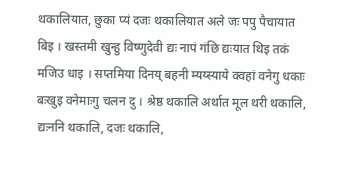थकालियात, छुका प्यं दजः थकालियात अले जः पपु पैचायात बिइ । खस्तमी खुन्हु विष्णुदेवी द्यः नापं गंछि द्यःयात थिइ तकं मजिउ धाइ । सप्तमिया दिनय् बहनी म्यय्स्याये क्वहां वनेगु धकाः बःखुइ वनेमाःगु चलन दु । श्रेष्ठ थकालि अर्थात मूल थरी थकालि, द्यःननि थकालि, दजः थकालि,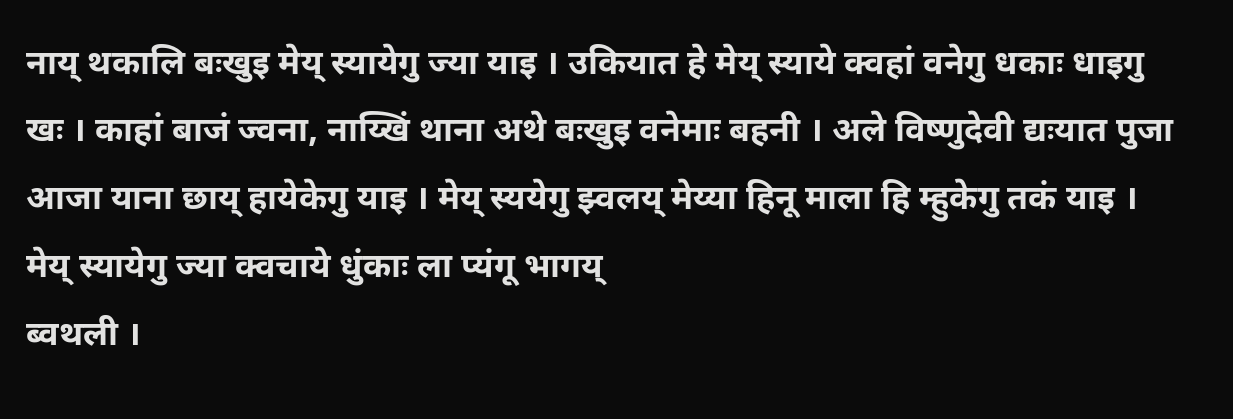नाय् थकालि बःखुइ मेय् स्यायेगु ज्या याइ । उकियात हे मेय् स्याये क्वहां वनेगु धकाः धाइगु खः । काहां बाजं ज्वना, नाय्खिं थाना अथे बःखुइ वनेमाः बहनी । अले विष्णुदेवी द्यःयात पुजा आजा याना छाय् हायेकेगु याइ । मेय् स्ययेगु झ्वलय् मेय्या हिनू माला हि म्हुकेगु तकं याइ । मेय् स्यायेगु ज्या क्वचाये धुंकाः ला प्यंगू भागय्
ब्वथली ।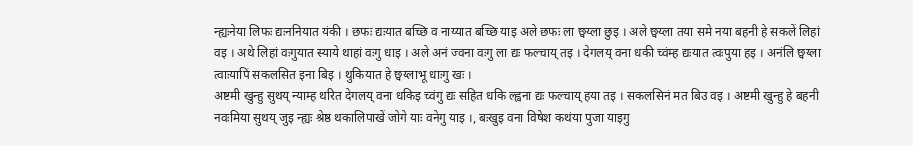न्ह्यःनेया लिफः द्यःननियात यंकी । छफः द्यःयात बच्छि व नाय्यात बच्छि याइ अले छफः ला छ्वय्ला छुइ । अले छ्वय्ला तया समे नया बहनी हे सकलें लिहां वइ । अथे लिहां वःगुयात स्याये थाहां वःगु धाइ । अले अनं ज्वना वःगु ला द्यः फल्चाय् तइ । देगलय् वना धकी च्वंम्ह द्यःयात त्वःपुया हइ । अनंलि छ्वय्ला त्वाःयापिं सकलसित इना बिइ । थुकियात हे छ्वय्लाभू धाःगु खः ।
अष्टमी खुन्हु सुथय् न्याम्ह थरित देगलय् वना धकिइ च्वंगु द्यः सहित धकि ल्ह्वना द्यः फल्चाय् हया तइ । सकलसिनं मत बिउ वइ । अष्टमी खुन्हु हे बहनी नवःमिया सुथय् जुइ न्ह्यः श्रेष्ठ थकालिपाखें जोगे याः वनेगु याइ ।, बःखुइ वना विषेश कथंया पुजा याइगु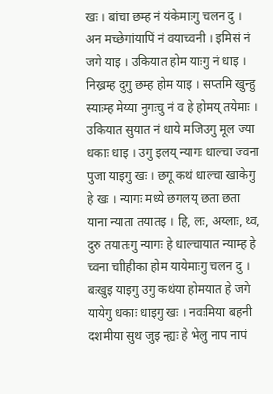खः । बांचा छम्ह नं यंकेमाःगु चलन दु । अन मच्छेगांयापिं नं वयाच्वनी । इमिसं नं जगे याइ । उकियात होम याःगु नं धाइ । निख्रम्ह दुगु छम्ह होम याइ । सप्तमि खुन्हु स्याःम्ह मेय्या नुगःचु नं व हे होमय् तयेमाः । उकियात सुयात नं धाये मजिउगु मूल ज्या धकाः धाइ । उगु इलय् न्यागः धाल्चा ज्वना पुजा याइगु खः । छगू कथं धाल्चा खाकेगु हे खः । न्यागः मध्ये छगलय् छता छता याना न्याता तयातइ । हि, लः, अय्लाः, थ्व, दुरु तयातःगु न्यागः हे धाल्चायात न्याम्ह हे च्वना चाीहीका होम यायेमाःगु चलन दु । बःखुइ याइगु उगु कथंया होमयात हे जगे यायेगु धकाः धाइगु खः । नवःमिया बहनी दशमीया सुथ जुइ न्ह्यः हे भेलु नाप नापं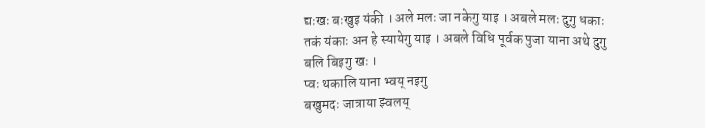द्यःखः बःखुइ यंकी । अले मलः जा नकेगु याइ । अबले मलः दुगु धकाः तकं यंकाः अन हे स्यायेगु याइ । अबले विधि पूर्वक पुजा याना अथे दुगु बलि बिइगु खः ।
प्वः थकालि याना भ्वय् नइगु
बखुमदः जात्राया झ्वलय्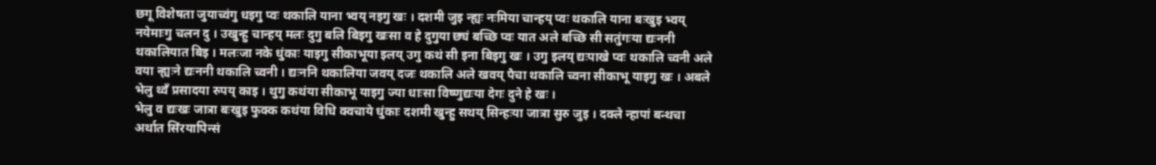छगू विशेषता जुयाच्वंगु धइगु प्वः थकालि याना भ्वय् नइगु खः । दशमी जुइ न्ह्यः नःमिया चान्हय् प्वः थकालि याना बःखुइ भ्वय् नयेमाःगु चलन दु । उखुन्हु चान्हय् मलः दुगु बलि बिइगु खःसा व हे दुगुया छ्यं बच्छि प्वः यात अले बच्छि सी सतुंगःया द्यःननी थकालियात बिइ । मलःजा नके धुंकाः याइगु सीकाभूया इलय् उगु कथं सी इना बिइगु खः । उगु इलय् द्यःपाखे प्वः थकालि च्वनी अले वया न्ह्यःने द्यःननी थकालि च्वनी । द्यःननि थकालिया जवय् दजः थकालि अले खवय् पैचा थकालि च्वना सीकाभू याइगु खः । अबले भेलु थ्वँ प्रसादया रुपय् काइ । थुगु कथंया सीकाभू याइगु ज्या धाःसा विष्णुद्यःया देगः दुने हे खः ।
भेलु व द्यःखः जात्रा बःखुइ फुक्क कथंया विधि क्वचाये धुंकाः दशमी खुन्हु सथय् सिन्हःया जात्रा सुरु जुइ । दक्ले न्हापां बन्थचा अर्थात सिंरयापिन्सं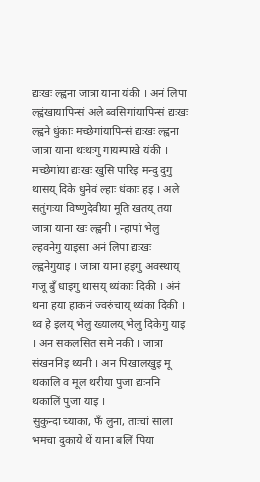द्यःखः ल्ह्वना जात्रा याना यंकी । अनं लिपा ल्ह्वंखायापिन्सं अले ब्वसिगांयापिन्सं द्यःखः ल्ह्वने धुंकाः मच्छेगांयापिन्सं द्यःखः ल्ह्वना जात्रा याना थःथःगु गायम्पाखे यंकी ।
मच्छेगांया द्यःखः खुसि पारिइ मन्दु दुगु थासय् दिके धुनेवं ल्हाः धंकाः हइ । अले सतुंगःया विष्णुदेवीया मूति खतय् तया जात्रा याना खः ल्ह्वनी । न्हापां भेलु ल्हवनेगु याइसा अनं लिपा द्यःखः ल्ह्वनेगुयाइ । जात्रा याना हइगु अवस्थाय् गजू बुँ धाइगु थासय् थ्यंकाः दिकी । अंनं थना हया हाकनं ज्वरुंचाय् थ्यंका दिकी । थ्व हे इलय् भेलु ख्यालय् भेलु दिकेगु याइ । अन सकलसित समे नकी । जात्रा संखननिइ थ्यनी । अन पिखालखुइ मू थकालि व मूल थरीया पुजा द्यःननि थकालिं पुजा याइ ।
सुकुन्दा च्याका, फँ लुना, ताःचां साला भमचा दुकाये थें याना बलिं पिया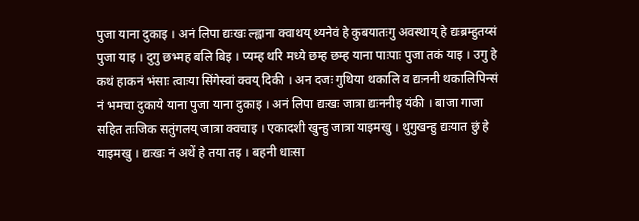पुजा याना दुकाइ । अनं लिपा द्यःखः ल्ह्वाना क्वाथय् थ्यनेवं हे कुबयातःगु अवस्थाय् हे द्यःब्रम्हुतय्सं पुजा याइ । दुगु छभ्मह बलि बिइ । प्यम्ह थरि मध्ये छम्ह छम्ह याना पाःपाः पुजा तकं याइ । उगु हे कथं हाकनं भंसाः त्वाःया सिंगेस्वां क्वय् दिकी । अन दजः गुथिया थकालि व द्यःननी थकालिपिन्सं नं भमचा दुकाये याना पुजा याना दुकाइ । अनं लिपा द्यःखः जात्रा द्यःननीइ यंकी । बाजा गाजा सहित तःजिक सतुंगलय् जात्रा क्वचाइ । एकादशी खुन्हु जात्रा याइमखु । थुगुखन्हु द्यःयात छुं हे याइमखु । द्यःखः नं अथें हे तया तइ । बहनी धाःसा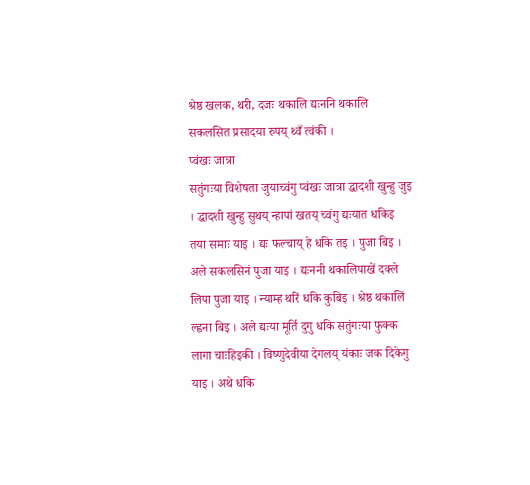श्रेष्ठ खलक, थरी, दजः थकालि द्यःननि थकालि सकलसित प्रसादया रुपय् थ्वँ त्वंकी ।
प्वंखः जात्रा
सतुंगःया विशेषता जुयाच्वंगु प्वंखः जात्रा द्धादशी खुन्हु जुइ । द्धादशी खुन्हु सुथय् न्हापां खतय् च्वंगु द्यःयात धकिइ तया समाः याइ । द्यः फल्चाय् हे धकि तइ । पुजा बिइ । अले सकलसिनं पुजा याइ । द्यःननी थकालिपाखें दक्ले लिपा पुजा याइ । न्याम्ह थरिं धकि कुबिइ । श्रेष्ठ थकालिं ल्ह्वना बिइ । अले द्यःया मूर्ति दुगु धकि सतुंगःया फुक्क लागा चाःहिइकी । विष्णुदेवीया देगलय् यंकाः जक दिकेगु याइ । अथे धकि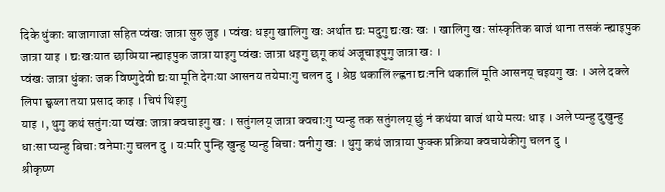दिके धुंकाः बाजागाजा सहित प्वंखः जात्रा सुरु जुइ । प्वंखः धइगु खालिगु खः अर्थात द्यः मदुगु द्यःखः खः । खालिगु खः सांस्कृतिक बाजं थाना तसकं न्ह्याइपुक जात्रा याइ । द्यःखःयात छाय्पिया न्ह्याइपुक जात्रा याइगु प्वंखः जात्रा धइगु छगू कथं अजूचाइपुगु जात्रा खः ।
प्वंखः जात्रा धुंकाः जक विष्णुदेवी द्यःया मूति देगःया आसनय तयेमाःगु चलन दु । श्रेष्ठ थकालिं ल्ह्वना द्यःननि थकालिं मूति आसनय् चइयगु खः । अले दक्ले लिपा छ्वय्ला तया प्रसाद काइ । चिपं थिइगु
याइ ।, थुगु कथं सतुंगःया प्वंखः जात्रा क्वचाइगु खः । सतुंगलय् जात्रा क्वचाःगु प्यन्हु तक सतुंगलय् छुं नं कथंया बाजं थाये मत्यः धाइ । अले प्यन्हु दुखुन्हु धाःसा प्यन्हु बिचाः वनेमाःगु चलन दु । यःमरि पुन्हि खुन्हु प्यन्हु बिचाः वनीगु खः । थुगु कथं जात्राया फुक्क प्रक्रिया क्वचायेकीगु चलन दु ।
श्रीकृष्ण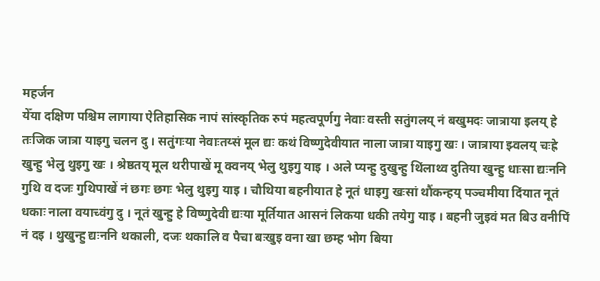महर्जन
येँया दक्षिण पश्चिम लागाया ऐतिहासिक नापं सांस्कृतिक रुपं महत्वपूर्णगु नेवाः वस्ती सतुंगलय् नं बखुमदः जात्राया इलय् हे तःजिक जात्रा याइगु चलन दु । सतुंगःया नेवाःतय्सं मूल द्यः कथं विष्णुदेवीयात नाला जात्रा याइगु खः । जात्राया झ्वलय् चःह्रे खुन्हु भेलु थुइगु खः । श्रेष्ठतय् मूल थरीपाखें मू क्वनय् भेलु थुइगु याइ । अले प्यन्हु दुखुन्हु थिंलाथ्व दुतिया खुन्हु धाःसा द्यःननि गुथि व दजः गुथिपाखें नं छगः छगः भेलु थुइगु याइ । चौथिया बहनीयात हे नूतं धाइगु खःसां थौंकन्हय् पञ्चमीया दिंयात नूतं धकाः नाला वयाच्वंगु दु । नूतं खुन्हु हे विष्णुदेवी द्यःया मूर्तियात आसनं लिकया धकी तयेगु याइ । बहनी जुइवं मत बिउ वनीपिं नं दइ । थुखुन्हु द्यःननि थकाली, दजः थकालि व पैचा बःखुइ वना खा छम्ह भोग बिया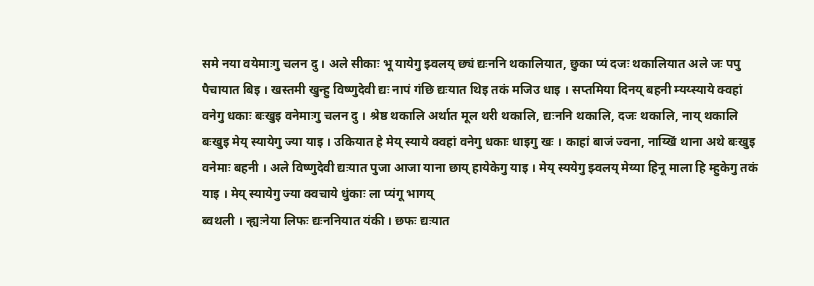समे नया वयेमाःगु चलन दु । अले सीकाः भू यायेगु झ्वलय् छ्यं द्यःननि थकालियात, छुका प्यं दजः थकालियात अले जः पपु पैचायात बिइ । खस्तमी खुन्हु विष्णुदेवी द्यः नापं गंछि द्यःयात थिइ तकं मजिउ धाइ । सप्तमिया दिनय् बहनी म्यय्स्याये क्वहां वनेगु धकाः बःखुइ वनेमाःगु चलन दु । श्रेष्ठ थकालि अर्थात मूल थरी थकालि, द्यःननि थकालि, दजः थकालि, नाय् थकालि बःखुइ मेय् स्यायेगु ज्या याइ । उकियात हे मेय् स्याये क्वहां वनेगु धकाः धाइगु खः । काहां बाजं ज्वना, नाय्खिं थाना अथे बःखुइ वनेमाः बहनी । अले विष्णुदेवी द्यःयात पुजा आजा याना छाय् हायेकेगु याइ । मेय् स्ययेगु झ्वलय् मेय्या हिनू माला हि म्हुकेगु तकं याइ । मेय् स्यायेगु ज्या क्वचाये धुंकाः ला प्यंगू भागय्
ब्वथली । न्ह्यःनेया लिफः द्यःननियात यंकी । छफः द्यःयात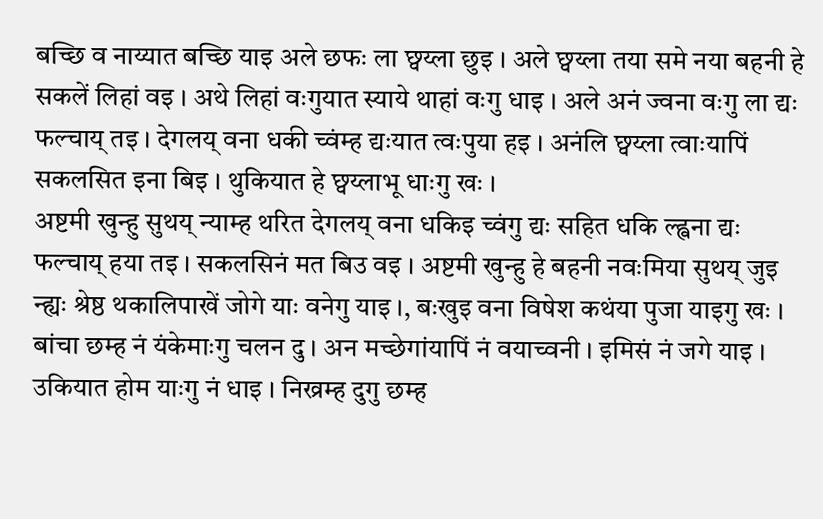बच्छि व नाय्यात बच्छि याइ अले छफः ला छ्वय्ला छुइ । अले छ्वय्ला तया समे नया बहनी हे सकलें लिहां वइ । अथे लिहां वःगुयात स्याये थाहां वःगु धाइ । अले अनं ज्वना वःगु ला द्यः फल्चाय् तइ । देगलय् वना धकी च्वंम्ह द्यःयात त्वःपुया हइ । अनंलि छ्वय्ला त्वाःयापिं सकलसित इना बिइ । थुकियात हे छ्वय्लाभू धाःगु खः ।
अष्टमी खुन्हु सुथय् न्याम्ह थरित देगलय् वना धकिइ च्वंगु द्यः सहित धकि ल्ह्वना द्यः फल्चाय् हया तइ । सकलसिनं मत बिउ वइ । अष्टमी खुन्हु हे बहनी नवःमिया सुथय् जुइ न्ह्यः श्रेष्ठ थकालिपाखें जोगे याः वनेगु याइ ।, बःखुइ वना विषेश कथंया पुजा याइगु खः । बांचा छम्ह नं यंकेमाःगु चलन दु । अन मच्छेगांयापिं नं वयाच्वनी । इमिसं नं जगे याइ । उकियात होम याःगु नं धाइ । निख्रम्ह दुगु छम्ह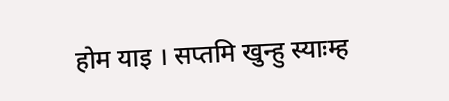होम याइ । सप्तमि खुन्हु स्याःम्ह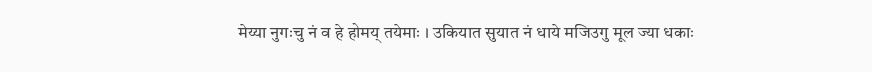मेय्या नुगःचु नं व हे होमय् तयेमाः । उकियात सुयात नं धाये मजिउगु मूल ज्या धकाः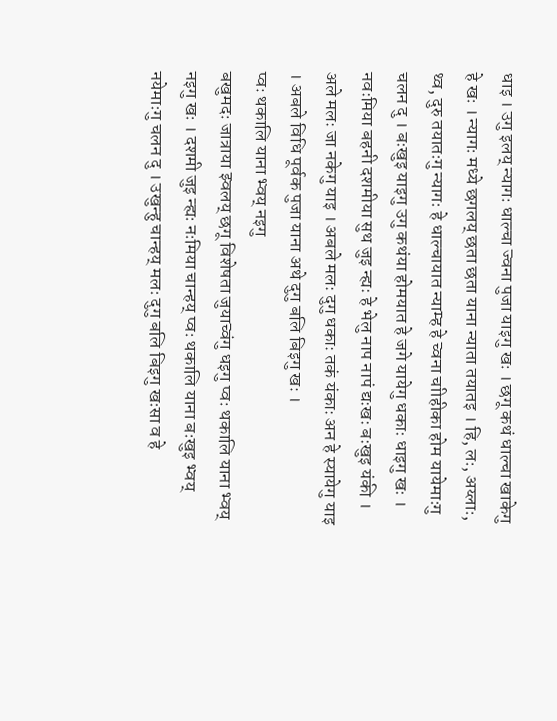धाइ । उगु इलय् न्यागः धाल्चा ज्वना पुजा याइगु खः । छगू कथं धाल्चा खाकेगु हे खः । न्यागः मध्ये छगलय् छता छता याना न्याता तयातइ । हि, लः, अय्लाः, थ्व, दुरु तयातःगु न्यागः हे धाल्चायात न्याम्ह हे च्वना चाीहीका होम यायेमाःगु चलन दु । बःखुइ याइगु उगु कथंया होमयात हे जगे यायेगु धकाः धाइगु खः । नवःमिया बहनी दशमीया सुथ जुइ न्ह्यः हे भेलु नाप नापं द्यःखः बःखुइ यंकी । अले मलः जा नकेगु याइ । अबले मलः दुगु धकाः तकं यंकाः अन हे स्यायेगु याइ । अबले विधि पूर्वक पुजा याना अथे दुगु बलि बिइगु खः ।
प्वः थकालि याना भ्वय् नइगु
बखुमदः जात्राया झ्वलय् छगू विशेषता जुयाच्वंगु धइगु प्वः थकालि याना भ्वय् नइगु खः । दशमी जुइ न्ह्यः नःमिया चान्हय् प्वः थकालि याना बःखुइ भ्वय् नयेमाःगु चलन दु । उखुन्हु चान्हय् मलः दुगु बलि बिइगु खःसा व हे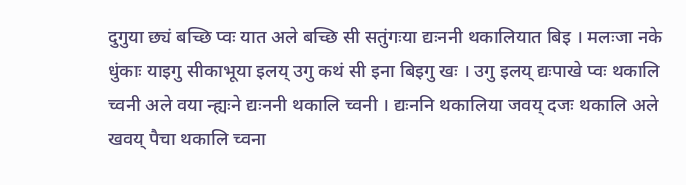दुगुया छ्यं बच्छि प्वः यात अले बच्छि सी सतुंगःया द्यःननी थकालियात बिइ । मलःजा नके धुंकाः याइगु सीकाभूया इलय् उगु कथं सी इना बिइगु खः । उगु इलय् द्यःपाखे प्वः थकालि च्वनी अले वया न्ह्यःने द्यःननी थकालि च्वनी । द्यःननि थकालिया जवय् दजः थकालि अले खवय् पैचा थकालि च्वना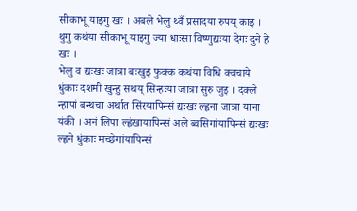सीकाभू याइगु खः । अबले भेलु थ्वँ प्रसादया रुपय् काइ । थुगु कथंया सीकाभू याइगु ज्या धाःसा विष्णुद्यःया देगः दुने हे खः ।
भेलु व द्यःखः जात्रा बःखुइ फुक्क कथंया विधि क्वचाये धुंकाः दशमी खुन्हु सथय् सिन्हःया जात्रा सुरु जुइ । दक्ले न्हापां बन्थचा अर्थात सिंरयापिन्सं द्यःखः ल्ह्वना जात्रा याना यंकी । अनं लिपा ल्ह्वंखायापिन्सं अले ब्वसिगांयापिन्सं द्यःखः ल्ह्वने धुंकाः मच्छेगांयापिन्सं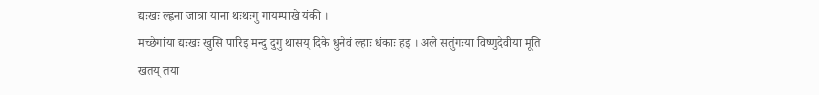द्यःखः ल्ह्वना जात्रा याना थःथःगु गायम्पाखे यंकी ।
मच्छेगांया द्यःखः खुसि पारिइ मन्दु दुगु थासय् दिके धुनेवं ल्हाः धंकाः हइ । अले सतुंगःया विष्णुदेवीया मूति खतय् तया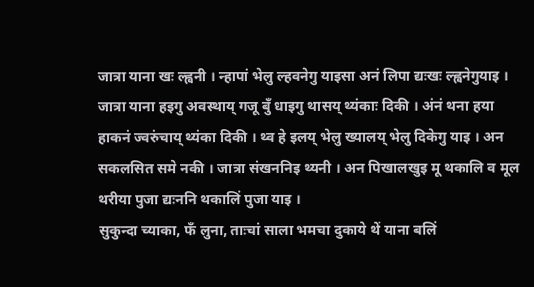जात्रा याना खः ल्ह्वनी । न्हापां भेलु ल्हवनेगु याइसा अनं लिपा द्यःखः ल्ह्वनेगुयाइ । जात्रा याना हइगु अवस्थाय् गजू बुँ धाइगु थासय् थ्यंकाः दिकी । अंनं थना हया हाकनं ज्वरुंचाय् थ्यंका दिकी । थ्व हे इलय् भेलु ख्यालय् भेलु दिकेगु याइ । अन सकलसित समे नकी । जात्रा संखननिइ थ्यनी । अन पिखालखुइ मू थकालि व मूल थरीया पुजा द्यःननि थकालिं पुजा याइ ।
सुकुन्दा च्याका, फँ लुना, ताःचां साला भमचा दुकाये थें याना बलिं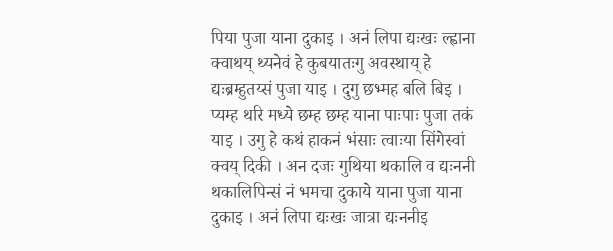पिया पुजा याना दुकाइ । अनं लिपा द्यःखः ल्ह्वाना क्वाथय् थ्यनेवं हे कुबयातःगु अवस्थाय् हे द्यःब्रम्हुतय्सं पुजा याइ । दुगु छभ्मह बलि बिइ । प्यम्ह थरि मध्ये छम्ह छम्ह याना पाःपाः पुजा तकं याइ । उगु हे कथं हाकनं भंसाः त्वाःया सिंगेस्वां क्वय् दिकी । अन दजः गुथिया थकालि व द्यःननी थकालिपिन्सं नं भमचा दुकाये याना पुजा याना दुकाइ । अनं लिपा द्यःखः जात्रा द्यःननीइ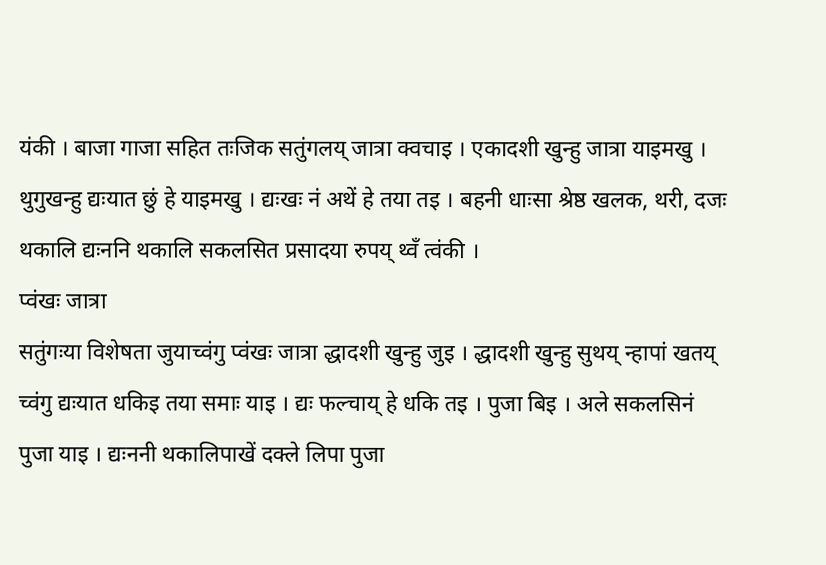यंकी । बाजा गाजा सहित तःजिक सतुंगलय् जात्रा क्वचाइ । एकादशी खुन्हु जात्रा याइमखु । थुगुखन्हु द्यःयात छुं हे याइमखु । द्यःखः नं अथें हे तया तइ । बहनी धाःसा श्रेष्ठ खलक, थरी, दजः थकालि द्यःननि थकालि सकलसित प्रसादया रुपय् थ्वँ त्वंकी ।
प्वंखः जात्रा
सतुंगःया विशेषता जुयाच्वंगु प्वंखः जात्रा द्धादशी खुन्हु जुइ । द्धादशी खुन्हु सुथय् न्हापां खतय् च्वंगु द्यःयात धकिइ तया समाः याइ । द्यः फल्चाय् हे धकि तइ । पुजा बिइ । अले सकलसिनं पुजा याइ । द्यःननी थकालिपाखें दक्ले लिपा पुजा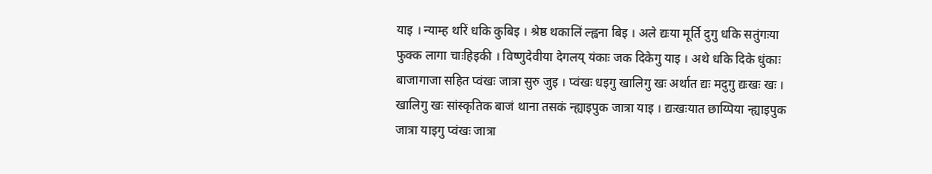याइ । न्याम्ह थरिं धकि कुबिइ । श्रेष्ठ थकालिं ल्ह्वना बिइ । अले द्यःया मूर्ति दुगु धकि सतुंगःया फुक्क लागा चाःहिइकी । विष्णुदेवीया देगलय् यंकाः जक दिकेगु याइ । अथे धकि दिके धुंकाः बाजागाजा सहित प्वंखः जात्रा सुरु जुइ । प्वंखः धइगु खालिगु खः अर्थात द्यः मदुगु द्यःखः खः । खालिगु खः सांस्कृतिक बाजं थाना तसकं न्ह्याइपुक जात्रा याइ । द्यःखःयात छाय्पिया न्ह्याइपुक जात्रा याइगु प्वंखः जात्रा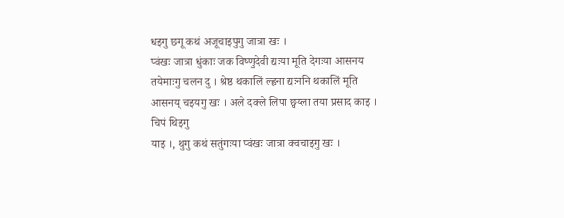धइगु छगू कथं अजूचाइपुगु जात्रा खः ।
प्वंखः जात्रा धुंकाः जक विष्णुदेवी द्यःया मूति देगःया आसनय तयेमाःगु चलन दु । श्रेष्ठ थकालिं ल्ह्वना द्यःननि थकालिं मूति आसनय् चइयगु खः । अले दक्ले लिपा छ्वय्ला तया प्रसाद काइ । चिपं थिइगु
याइ ।, थुगु कथं सतुंगःया प्वंखः जात्रा क्वचाइगु खः ।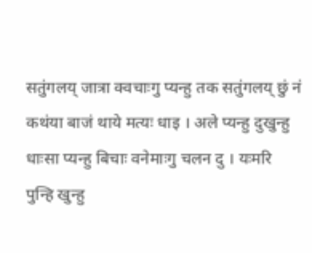सतुंगलय् जात्रा क्वचाःगु प्यन्हु तक सतुंगलय् छुं नं कथंया बाजं थाये मत्यः धाइ । अले प्यन्हु दुखुन्हु धाःसा प्यन्हु बिचाः वनेमाःगु चलन दु । यःमरि पुन्हि खुन्हु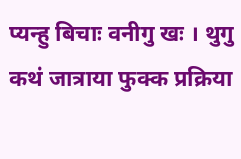प्यन्हु बिचाः वनीगु खः । थुगु कथं जात्राया फुक्क प्रक्रिया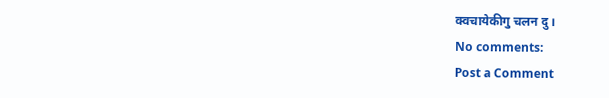क्वचायेकीगु चलन दु ।
No comments:
Post a Comment